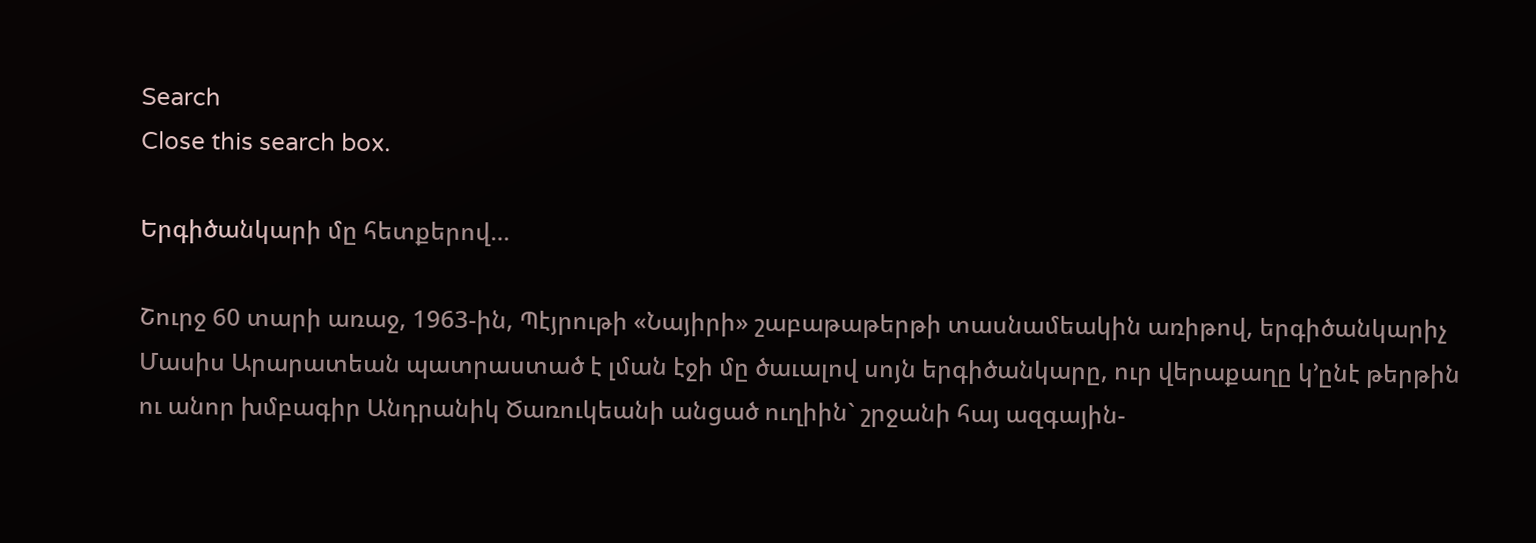Search
Close this search box.

Երգիծանկարի մը հետքերով…

Շուրջ 60 տարի առաջ, 1963-ին, Պէյրութի «Նայիրի» շաբաթաթերթի տասնամեակին առիթով, երգիծանկարիչ Մասիս Արարատեան պատրաստած է լման էջի մը ծաւալով սոյն երգիծանկարը, ուր վերաքաղը կ՚ընէ թերթին ու անոր խմբագիր Անդրանիկ Ծառուկեանի անցած ուղիին` շրջանի հայ ազգային-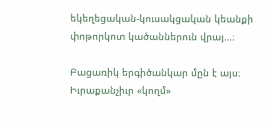եկեղեցական-կուսակցական կեանքի փոթորկոտ կածաններուն վրայ…։

Բացառիկ երգիծանկար մըն է այս։ Իւրաքանչիւր «կողմ»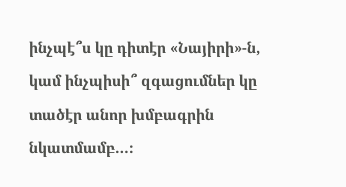ինչպէ՞ս կը դիտէր «Նայիրի»-ն, կամ ինչպիսի՞ զգացումներ կը տածէր անոր խմբագրին նկատմամբ…։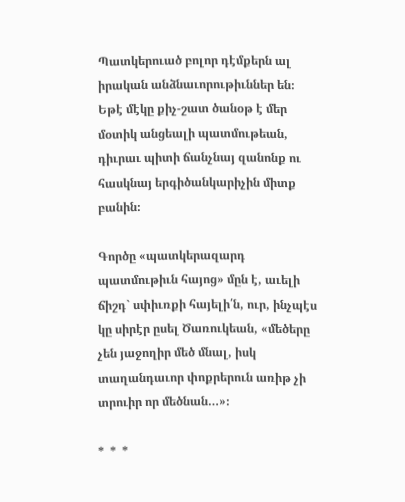Պատկերուած բոլոր դէմքերն ալ իրական անձնաւորութիւններ են։ Եթէ մէկը քիչ-շատ ծանօթ է մեր մօտիկ անցեալի պատմութեան, դիւրաւ պիտի ճանչնայ զանոնք ու հասկնայ երգիծանկարիչին միտք բանին։

Գործը «պատկերազարդ պատմութիւն հայոց» մըն է, աւելի ճիշդ` սփիւռքի հայելի՛ն, ուր, ինչպէս կը սիրէր ըսել Ծառուկեան, «մեծերը չեն յաջողիր մեծ մնալ, իսկ տաղանդաւոր փոքրերուն առիթ չի տրուիր որ մեծնան…»։

*  *  *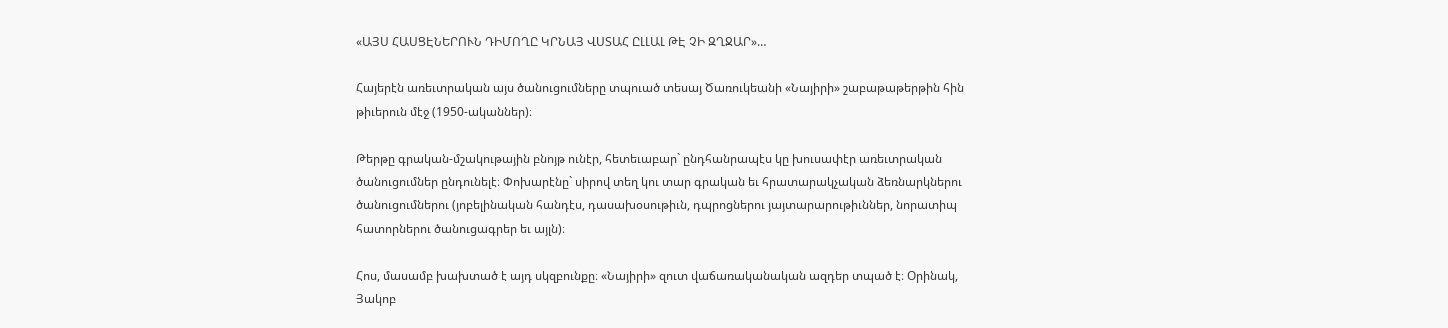«ԱՅՍ ՀԱՍՑԷՆԵՐՈՒՆ ԴԻՄՈՂԸ ԿՐՆԱՅ ՎՍՏԱՀ ԸԼԼԱԼ ԹԷ ՉԻ ԶՂՋԱՐ»…

Հայերէն առեւտրական այս ծանուցումները տպուած տեսայ Ծառուկեանի «Նայիրի» շաբաթաթերթին հին թիւերուն մէջ (1950-ականներ)։

Թերթը գրական-մշակութային բնոյթ ունէր, հետեւաբար` ընդհանրապէս կը խուսափէր առեւտրական ծանուցումներ ընդունելէ։ Փոխարէնը` սիրով տեղ կու տար գրական եւ հրատարակչական ձեռնարկներու ծանուցումներու (յոբելինական հանդէս, դասախօսութիւն, դպրոցներու յայտարարութիւններ, նորատիպ հատորներու ծանուցագրեր եւ այլն)։

Հոս, մասամբ խախտած է այդ սկզբունքը։ «Նայիրի» զուտ վաճառականական ազդեր տպած է։ Օրինակ, Յակոբ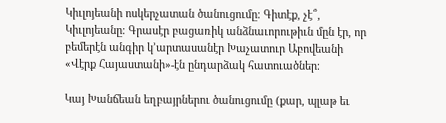Կիւլոյեանի ոսկերչատան ծանուցումը։ Գիտէք, չէ՞, Կիւլոյեանը։ Գրասէր բացառիկ անձնաւորութիւն մըն էր, որ բեմերէն անգիր կ՚արտասանէր Խաչատուր Աբովեանի «Վէրք Հայաստանի»-էն ընդարձակ հատուածներ։

Կայ Խանճեան եղբայրներու ծանուցումը (քար, պլաթ եւ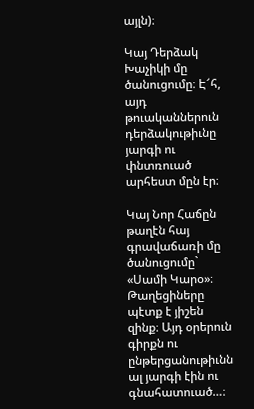այլն)։

Կայ Դերձակ Խաչիկի մը ծանուցումը։ Է՜հ, այդ թուականներուն դերձակութիւնը յարգի ու փնտռուած արհեստ մըն էր։

Կայ Նոր Հաճըն թաղէն հայ գրավաճառի մը ծանուցումը` «Սամի Կարօ»։ Թաղեցիները պէտք է յիշեն զինք։ Այդ օրերուն գիրքն ու ընթերցանութիւնն ալ յարգի էին ու գնահատուած…։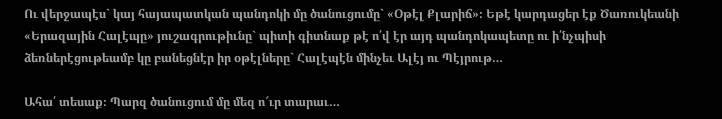Ու վերջապէս` կայ հայապատկան պանդոկի մը ծանուցումը` «Օթէլ Քլարիճ»։ Եթէ կարդացեր էք Ծառուկեանի «Երազային Հալէպը» յուշագրութիւնը` պիտի գիտնաք թէ ո՛վ էր այդ պանդոկապետը ու ի՛նչպիսի ձեռներէցութեամբ կը բանեցնէր իր օթէլները` Հալէպէն մինչեւ Ալէյ ու Պէյրութ…

Ահա՛ տեսաք։ Պարզ ծանուցում մը մեզ ո՜ւր տարաւ…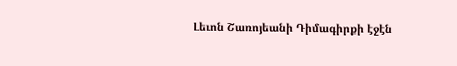Լեւոն Շառոյեանի Դիմագիրքի էջէն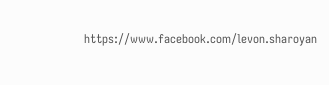https://www.facebook.com/levon.sharoyan